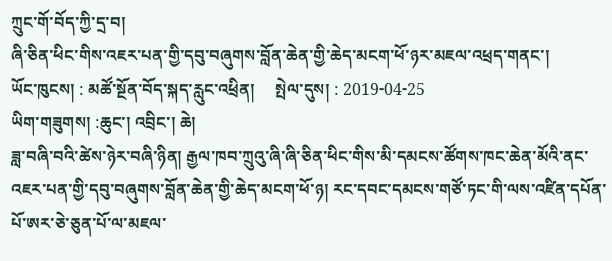ཀྲུང་གོ་བོད་ཀྱི་དྲ་བ།
ཞི་ཅིན་ཕིང་གིས་འཇར་པན་གྱི་དབུ་བཞུགས་བློན་ཆེན་གྱི་ཆེད་མངག་ཕོ་ཉར་མཇལ་འཕྲད་གནང་།
ཡོང་ཁུངས། : མཚོ་སྔོན་བོད་སྐད་རླུང་འཕྲིན།     སྤེལ་དུས། : 2019-04-25
ཡིག་གཟུགས། :ཆུང་། འབྲིང་། ཆེ།
ཟླ་བཞི་བའི་ཚེས་ཉེར་བཞི་ཉིན། རྒྱལ་ཁབ་ཀྲུའུ་ཞི་ཞི་ཅིན་ཕིང་གིས་མི་དམངས་ཚོགས་ཁང་ཆེན་མོའི་ནང་འཇར་པན་གྱི་དབུ་བཞུགས་བློན་ཆེན་གྱི་ཆེད་མངག་ཕོ་ཉ། རང་དབང་དམངས་གཙོ་ཏང་གི་ལས་འཛིན་དཔོན་པོ་ཨར་ཅེ་ཅུན་པོ་ལ་མཇལ་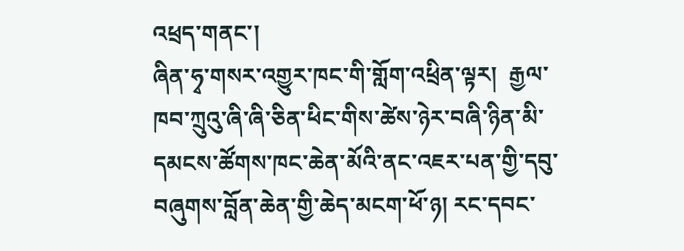འཕྲད་གནང་།
ཞིན་ཧྭ་གསར་འགྱུར་ཁང་གི་གློག་འཕྲིན་ལྟར།  རྒྱལ་ཁབ་ཀྲུའུ་ཞི་ཞི་ཅིན་ཕིང་གིས་ཚེས་ཉེར་བཞི་ཉིན་མི་དམངས་ཚོགས་ཁང་ཆེན་མོའི་ནང་འཇར་པན་གྱི་དབུ་བཞུགས་བློན་ཆེན་གྱི་ཆེད་མངག་ཕོ་ཉ། རང་དབང་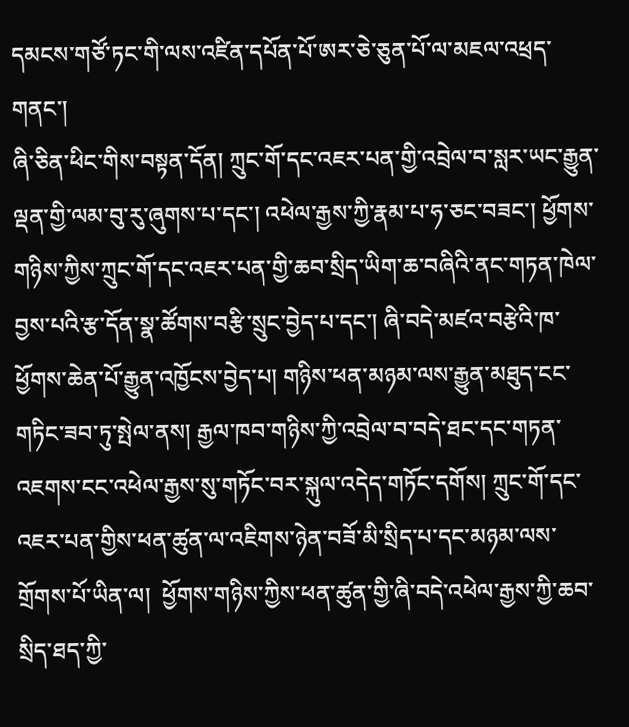དམངས་གཙོ་ཏང་གི་ལས་འཛིན་དཔོན་པོ་ཨར་ཅེ་ཅུན་པོ་ལ་མཇལ་འཕྲད་གནང་།
ཞི་ཅིན་ཕིང་གིས་བསྟན་དོན། ཀྲུང་གོ་དང་འཇར་པན་གྱི་འབྲེལ་བ་སླར་ཡང་རྒྱུན་ལྡན་གྱི་ལམ་བུ་རུ་ཞུགས་པ་དང་། འཕེལ་རྒྱས་ཀྱི་རྣམ་པ་ཧ་ཅང་བཟང་། ཕྱོགས་གཉིས་ཀྱིས་ཀྲུང་གོ་དང་འཇར་པན་གྱི་ཆབ་སྲིད་ཡིག་ཆ་བཞིའི་ནང་གཏན་ཁེལ་བྱས་པའི་རྩ་དོན་སྣ་ཚོགས་བརྩི་སྲུང་བྱེད་པ་དང་། ཞི་བདེ་མཛའ་བརྩེའི་ཁ་ཕྱོགས་ཆེན་པོ་རྒྱུན་འཁྱོངས་བྱེད་པ། གཉིས་ཕན་མཉམ་ལས་རྒྱུན་མཐུད་ངང་གཏིང་ཟབ་ཏུ་སྤེལ་ནས། རྒྱལ་ཁབ་གཉིས་ཀྱི་འབྲེལ་བ་བདེ་ཐང་དང་གཏན་འཇགས་ངང་འཕེལ་རྒྱས་སུ་གཏོང་བར་སྐུལ་འདེད་གཏོང་དགོས། ཀྲུང་གོ་དང་འཇར་པན་གྱིས་ཕན་ཚུན་ལ་འཇིགས་ཉེན་བཟོ་མི་སྲིད་པ་དང་མཉམ་ལས་གྲོགས་པོ་ཡིན་ལ།  ཕྱོགས་གཉིས་ཀྱིས་ཕན་ཚུན་གྱི་ཞི་བདེ་འཕེལ་རྒྱས་ཀྱི་ཆབ་སྲིད་ཐད་ཀྱི་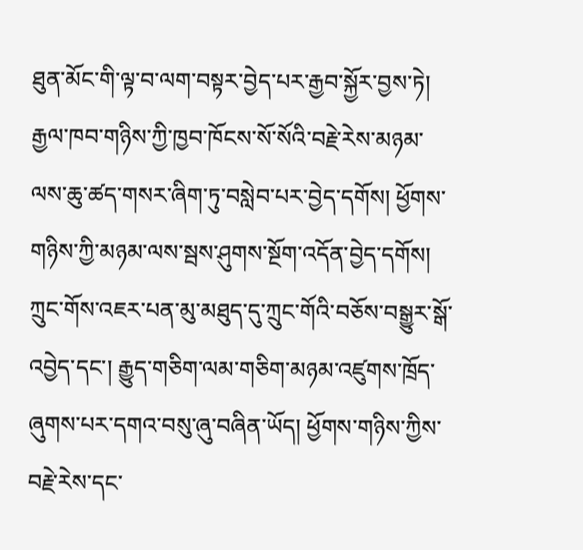ཐུན་མོང་གི་ལྟ་བ་ལག་བསྟར་བྱེད་པར་རྒྱབ་སྐྱོར་བྱས་ཏེ། རྒྱལ་ཁབ་གཉིས་ཀྱི་ཁྱབ་ཁོངས་སོ་སོའི་བརྗེ་རེས་མཉམ་ལས་ཆུ་ཚད་གསར་ཞིག་ཏུ་བསླེབ་པར་བྱེད་དགོས། ཕྱོགས་གཉིས་ཀྱི་མཉམ་ལས་སྦས་ཤུགས་སྔོག་འདོན་བྱེད་དགོས། ཀྲུང་གོས་འཇར་པན་མུ་མཐུད་དུ་ཀྲུང་གོའི་བཅོས་བསྒྱུར་སྒོ་འབྱེད་དང་། རྒྱུད་གཅིག་ལམ་གཅིག་མཉམ་འཛུགས་ཁྲོད་ཞུགས་པར་དགའ་བསུ་ཞུ་བཞིན་ཡོད། ཕྱོགས་གཉིས་ཀྱིས་བརྗེ་རེས་དང་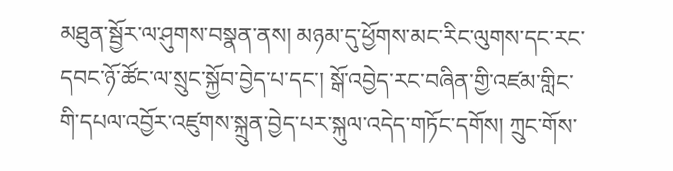མཐུན་སྦྱོར་ལ་ཤུགས་བསྣན་ནས། མཉམ་དུ་ཕྱོགས་མང་རིང་ལུགས་དང་རང་དབང་ཉོ་ཚོང་ལ་སྲུང་སྐྱོབ་བྱེད་པ་དང་། སྒོ་འབྱེད་རང་བཞིན་གྱི་འཛམ་གླིང་གི་དཔལ་འབྱོར་འཛུགས་སྐྲུན་བྱེད་པར་སྐུལ་འདེད་གཏོང་དགོས། ཀྲུང་གོས་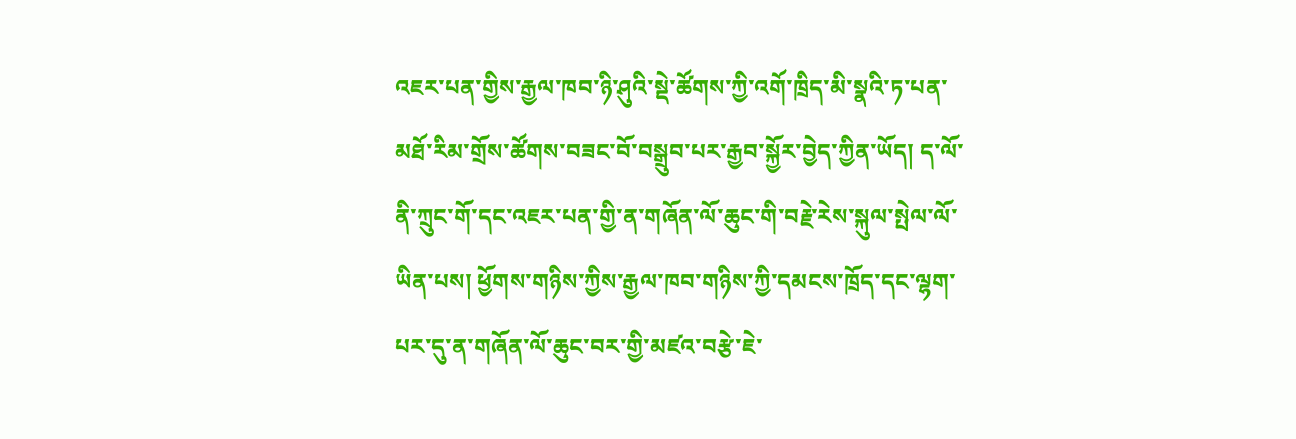འཇར་པན་གྱིས་རྒྱལ་ཁབ་ཉི་ཤུའི་སྡེ་ཚོགས་ཀྱི་འགོ་ཁྲིད་མི་སྣའི་ཏ་པན་མཐོ་རིམ་གྲོས་ཚོགས་བཟང་བོ་བསྒྲུབ་པར་རྒྱབ་སྐྱོར་བྱེད་ཀྱིན་ཡོད། ད་ལོ་ནི་ཀྲུང་གོ་དང་འཇར་པན་གྱི་ན་གཞོན་ལོ་ཆུང་གི་བརྗེ་རེས་སྐུལ་སྤེལ་ལོ་ཡིན་པས། ཕྱོགས་གཉིས་ཀྱིས་རྒྱལ་ཁབ་གཉིས་ཀྱི་དམངས་ཁྲོད་དང་ལྷག་པར་དུ་ན་གཞོན་ལོ་ཆུང་བར་གྱི་མཛའ་བརྩེ་ཇེ་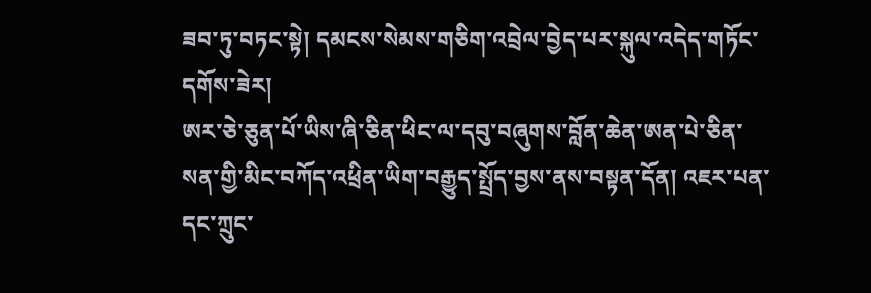ཟབ་ཏུ་བཏང་སྟེ། དམངས་སེམས་གཅིག་འབྲེལ་བྱེད་པར་སྐུལ་འདེད་གཏོང་དགོས་ཟེར།
ཨར་ཅེ་ཅུན་པོ་ཡིས་ཞི་ཅིན་ཕིང་ལ་དབུ་བཞུགས་བློན་ཆེན་ཨན་པེ་ཅིན་སན་གྱི་མིང་བཀོད་འཕྲིན་ཡིག་བརྒྱུད་སྤྲོད་བྱས་ནས་བསྟན་དོན། འཇར་པན་དང་ཀྲུང་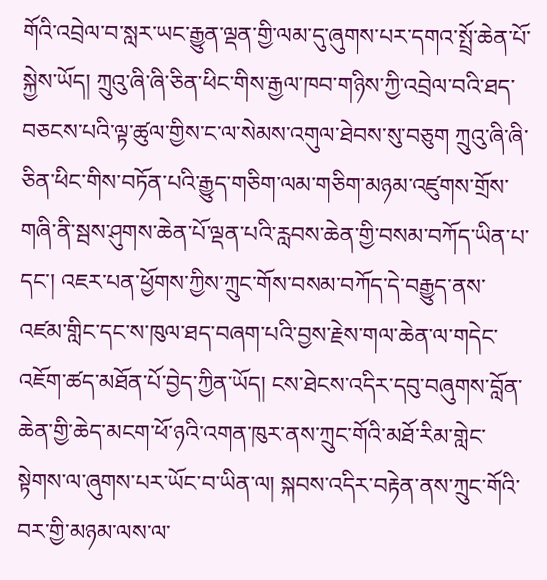གོའི་འབྲེལ་བ་སླར་ཡང་རྒྱུན་ལྡན་གྱི་ལམ་དུ་ཞུགས་པར་དགའ་སྤྲོ་ཆེན་པོ་སྐྱེས་ཡོད། ཀྲུའུ་ཞི་ཞི་ཅིན་ཕིང་གིས་རྒྱལ་ཁབ་གཉིས་ཀྱི་འབྲེལ་བའི་ཐད་བཅངས་པའི་ལྟ་ཚུལ་གྱིས་ང་ལ་སེམས་འགུལ་ཐེབས་སུ་བཅུག ཀྲུའུ་ཞི་ཞི་ཅིན་ཕིང་གིས་བཏོན་པའི་རྒྱུད་གཅིག་ལམ་གཅིག་མཉམ་འཛུགས་གྲོས་གཞི་ནི་སྦས་ཤུགས་ཆེན་པོ་ལྡན་པའི་རླབས་ཆེན་གྱི་བསམ་བཀོད་ཡིན་པ་དང་། འཇར་པན་ཕྱོགས་ཀྱིས་ཀྲུང་གོས་བསམ་བཀོད་དེ་བརྒྱུད་ནས་འཛམ་གླིང་དང་ས་ཁུལ་ཐད་བཞག་པའི་བྱས་རྗེས་གལ་ཆེན་ལ་གདེང་འཇོག་ཚད་མཐོན་པོ་བྱེད་ཀྱིན་ཡོད། ངས་ཐེངས་འདིར་དབུ་བཞུགས་བློན་ཆེན་གྱི་ཆེད་མངག་ཕོ་ཉའི་འགན་ཁུར་ནས་ཀྲུང་གོའི་མཐོ་རིམ་གླེང་སྟེགས་ལ་ཞུགས་པར་ཡོང་བ་ཡིན་ལ། སྐབས་འདིར་བརྟེན་ནས་ཀྲུང་གོའི་བར་གྱི་མཉམ་ལས་ལ་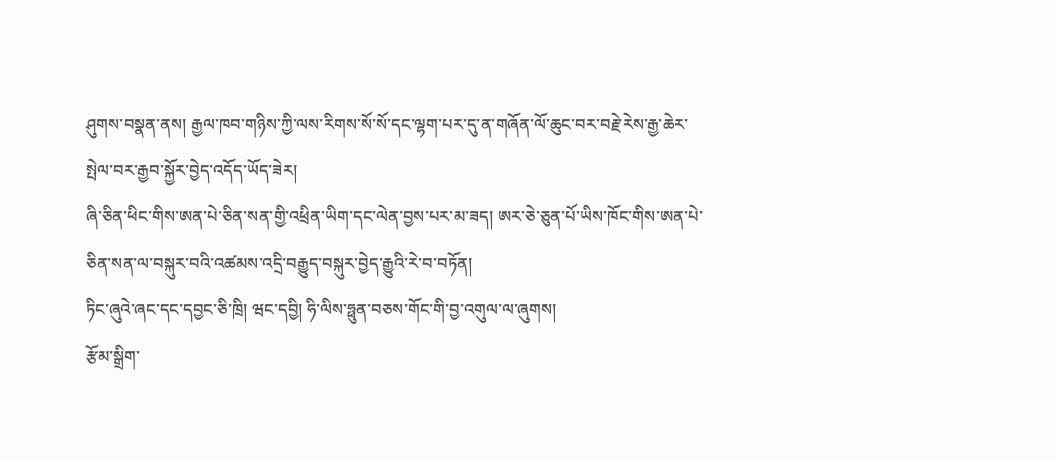ཤུགས་བསྣན་ནས། རྒྱལ་ཁབ་གཉིས་ཀྱི་ལས་རིགས་སོ་སོ་དང་ལྷག་པར་དུ་ན་གཞོན་ལོ་ཆུང་བར་བརྗེ་རེས་རྒྱ་ཆེར་སྤེལ་བར་རྒྱབ་སྐྱོར་བྱེད་འདོད་ཡོད་ཟེར།
ཞི་ཅིན་ཕིང་གིས་ཨན་པེ་ཅིན་སན་གྱི་འཕྲིན་ཡིག་དང་ལེན་བྱས་པར་མ་ཟད། ཨར་ཅེ་ཅུན་པོ་ཡིས་ཁོང་གིས་ཨན་པེ་ཅིན་སན་ལ་བསྐུར་བའི་འཚམས་འདྲི་བརྒྱུད་བསྐུར་བྱེད་རྒྱུའི་རེ་བ་བཏོན།
ཏིང་ཞུའེ་ཞང་དང་དབྱང་ཅི་ཁྲི། ཝང་དབྱི། ཧི་ལིས་ཧྥུན་བཅས་གོང་གི་བྱ་འགུལ་ལ་ཞུགས།
རྩོམ་སྒྲིག་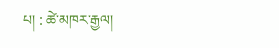པ། : ཚེ་མཁར་རྒྱལ།